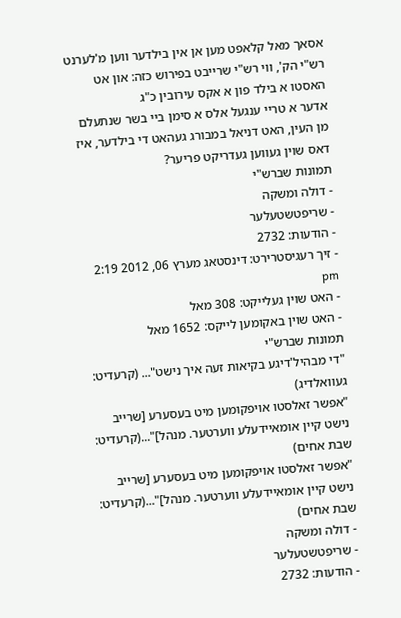אסאך מאל קלאפט מען אן אין בילדער ווען מ'לערנט רש"י הק', ווי רש"י שרייבט בפירוש כזה: און אט האסטו א בילד פון א אקס עירובין כ"ג
אדער א טריי ענגעל אלס א סימן ביי בשר שנתעלם מן העין, האט דניאל במבורג געהאט די בילדער, איז דאס שוין געווען געדריקט פריער?
תמונות שברש"י
- דולה ומשקה
- שריפטשטעלער
- הודעות: 2732
- זיך רעגיסטרירט: דינסטאג מערץ 06, 2012 2:19 pm
- האט שוין געלייקט: 308 מאל
- האט שוין באקומען לייקס: 1652 מאל
תמונות שברש"י
"די מבהיל'דיגע בקיאות זעה איך נישט"... (קרעדיט: געוואלדיג)
"אפשר זאלסטו אויפקומען מיט בעסערע [שרייב נישט קיין אומאיידעלע ווערטער. מנהל]"...(קרעדיט: שבת אחים)
"אפשר זאלסטו אויפקומען מיט בעסערע [שרייב נישט קיין אומאיידעלע ווערטער. מנהל]"...(קרעדיט: שבת אחים)
- דולה ומשקה
- שריפטשטעלער
- הודעות: 2732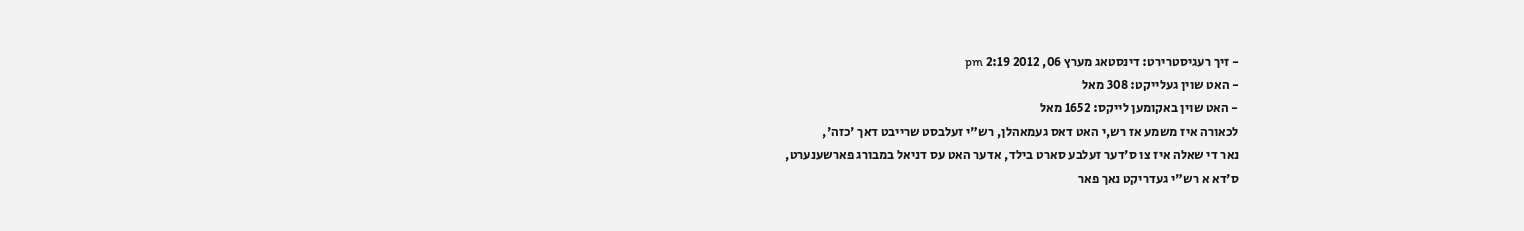- זיך רעגיסטרירט: דינסטאג מערץ 06, 2012 2:19 pm
- האט שוין געלייקט: 308 מאל
- האט שוין באקומען לייקס: 1652 מאל
לכאורה איז משמע אז רש,י האט דאס געמאהלן, רש"י זעלבסט שרייבט דאך 'כזה',
נאר די שאלה איז צו ס'דער זעלבע סארט בילד, אדער האט עס דניאל במבורג פארשענערט,
ס'דא א רש"י געדריקט נאך פאר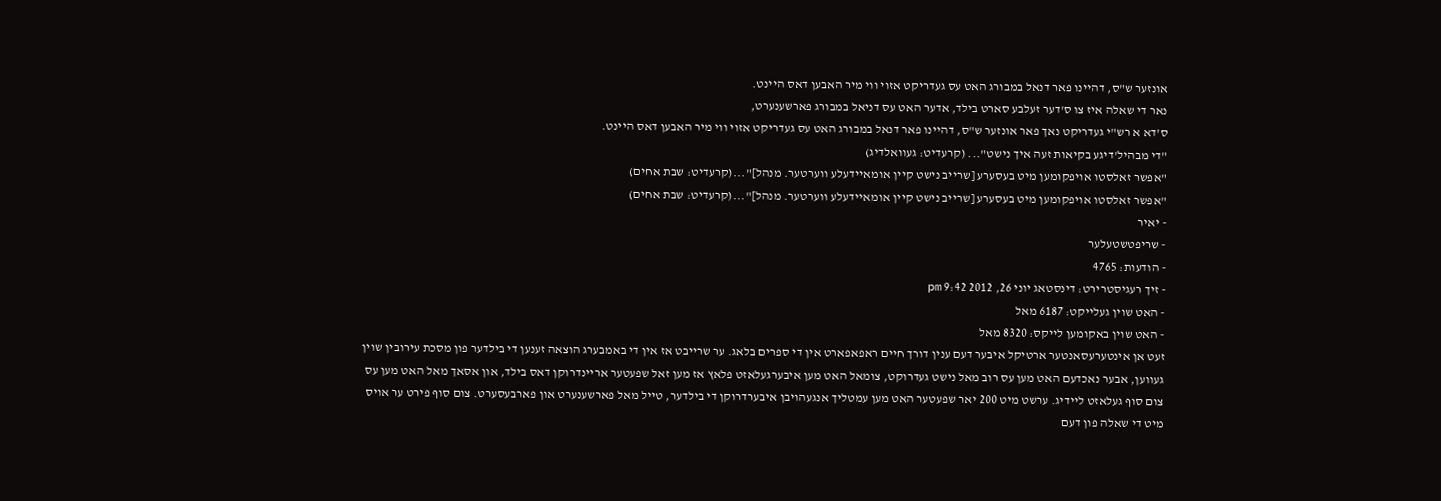אונזער ש"ס, דהיינו פאר דנאל במבורג האט עס געדריקט אזוי ווי מיר האבען דאס היינט.
נאר די שאלה איז צו ס'דער זעלבע סארט בילד, אדער האט עס דניאל במבורג פארשענערט,
ס'דא א רש"י געדריקט נאך פאר אונזער ש"ס, דהיינו פאר דנאל במבורג האט עס געדריקט אזוי ווי מיר האבען דאס היינט.
"די מבהיל'דיגע בקיאות זעה איך נישט"... (קרעדיט: געוואלדיג)
"אפשר זאלסטו אויפקומען מיט בעסערע [שרייב נישט קיין אומאיידעלע ווערטער. מנהל]"...(קרעדיט: שבת אחים)
"אפשר זאלסטו אויפקומען מיט בעסערע [שרייב נישט קיין אומאיידעלע ווערטער. מנהל]"...(קרעדיט: שבת אחים)
- יאיר
- שריפטשטעלער
- הודעות: 4765
- זיך רעגיסטרירט: דינסטאג יוני 26, 2012 9:42 pm
- האט שוין געלייקט: 6187 מאל
- האט שוין באקומען לייקס: 8320 מאל
זעט אן אינטערעסאנטער ארטיקל איבער דעם ענין דורך חיים ראפאפארט אין די ספרים בלאג. ער שרייבט אז אין די באמבערג הוצאה זענען די בילדער פון מסכת עירובין שוין געווען, אבער נאכדעם האט מען עס רוב מאל נישט געדרוקט, צומאל האט מען איבערגעלאזט פלאץ אז מען זאל שפעטער אריינדרוקן דאס בילד, און אסאך מאל האט מען עס צום סוף געלאזט ליידיג. ערשט מיט 200 יאר שפעטער האט מען עמטליך אנגעהויבן איבערדרוקן די בילדער, טייל מאל פארשענערט און פארבעסערט. צום סוף פירט ער אויס מיט די שאלה פון דעם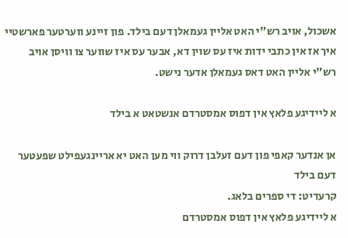אשכול, אויב רש"י האט אליין געמאלן דעם בילד. פון זיינע ווערטער פארשטיי איך אז אין כתבי ידות איז עס שוין דא, אבער עס איז שווער צו וויסן אויב רש"י אליין האט דאס געמאלן אדער נישט.

א ליידיגע פלאץ אין דפוס אמסטרדם אנשטאט א בילד

אן אנדער קאפי פון דעם זעלבן דרוק ווי מען האט יא אריינגעפילט שפעטער דעם בילד
קרעדיט: די ספרים בלאג.
א ליידיגע פלאץ אין דפוס אמסטרדם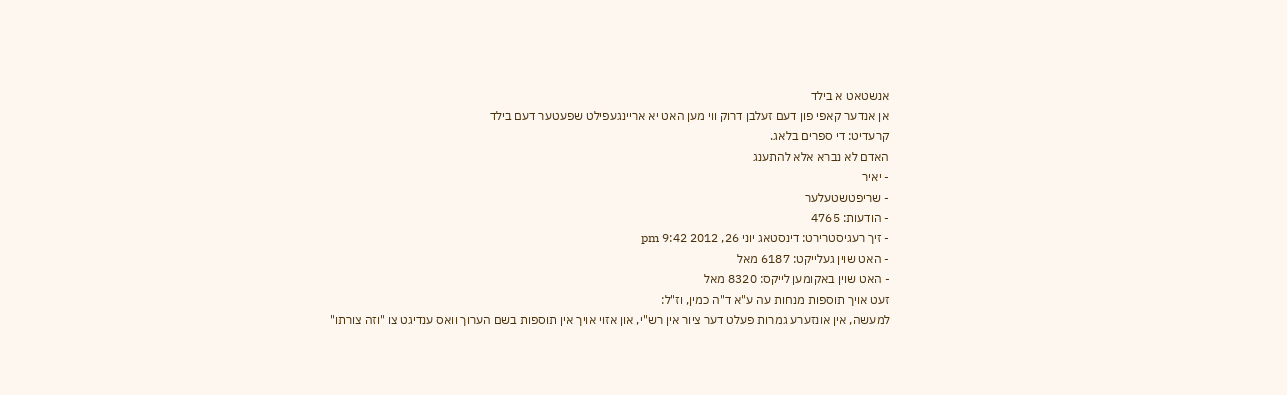אנשטאט א בילד
אן אנדער קאפי פון דעם זעלבן דרוק ווי מען האט יא אריינגעפילט שפעטער דעם בילד
קרעדיט: די ספרים בלאג.
האדם לא נברא אלא להתענג
- יאיר
- שריפטשטעלער
- הודעות: 4765
- זיך רעגיסטרירט: דינסטאג יוני 26, 2012 9:42 pm
- האט שוין געלייקט: 6187 מאל
- האט שוין באקומען לייקס: 8320 מאל
זעט אויך תוספות מנחות עה ע"א ד"ה כמין, וז"ל:
למעשה, אין אונזערע גמרות פעלט דער ציור אין רש"י, און אזוי אויך אין תוספות בשם הערוך וואס ענדיגט צו "וזה צורתו"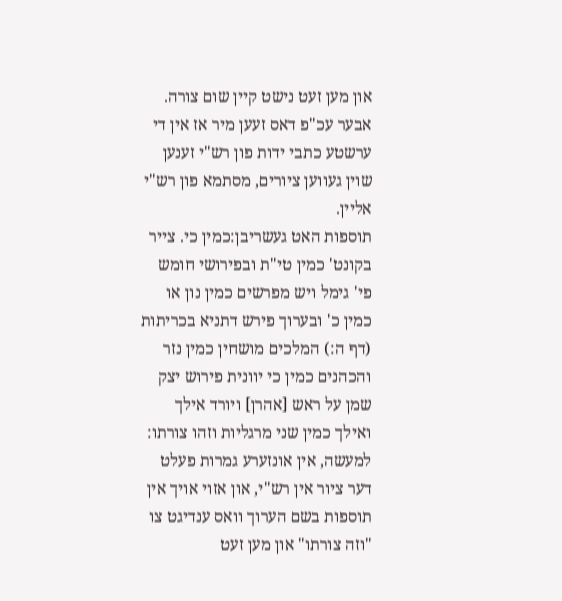און מען זעט נישט קיין שום צורה. אבער עכ"פ דאס זעען מיר אז אין די ערשטע כתבי ידות פון רש"י זענען שוין געווען ציורים, מסתמא פון רש"י אליין.
תוספות האט געשריבן:כמין כי. צייר בקונט' כמין טי"ת ובפירושי חומש פי' גימל ויש מפרשים כמין נון או כמין כ' ובערוך פירש דתניא בכריתות (דף ה:) המלכים מושחין כמין נזר והכהנים כמין כי יוונית פירוש יצק שמן על ראש [אהרן] ויורד אילך ואילך כמין שני מרגליות וזהו צורתו:
למעשה, אין אונזערע גמרות פעלט דער ציור אין רש"י, און אזוי אויך אין תוספות בשם הערוך וואס ענדיגט צו "וזה צורתו" און מען זעט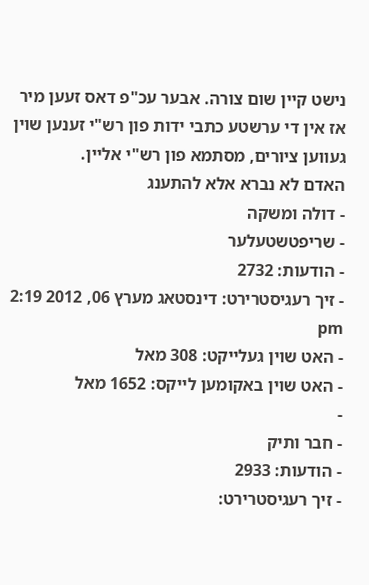נישט קיין שום צורה. אבער עכ"פ דאס זעען מיר אז אין די ערשטע כתבי ידות פון רש"י זענען שוין געווען ציורים, מסתמא פון רש"י אליין.
האדם לא נברא אלא להתענג
- דולה ומשקה
- שריפטשטעלער
- הודעות: 2732
- זיך רעגיסטרירט: דינסטאג מערץ 06, 2012 2:19 pm
- האט שוין געלייקט: 308 מאל
- האט שוין באקומען לייקס: 1652 מאל
-
- חבר ותיק
- הודעות: 2933
- זיך רעגיסטרירט: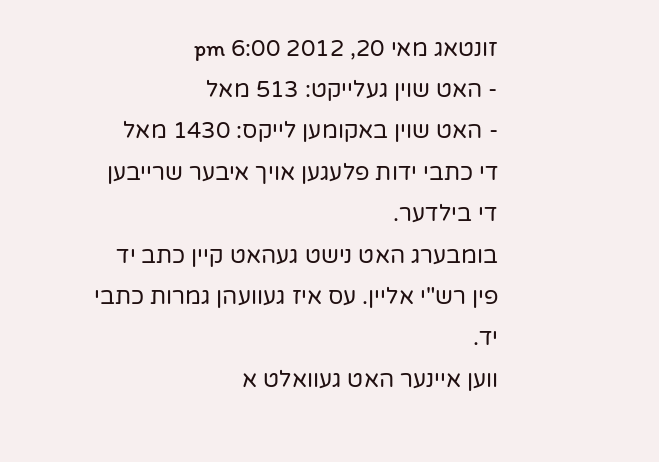זונטאג מאי 20, 2012 6:00 pm
- האט שוין געלייקט: 513 מאל
- האט שוין באקומען לייקס: 1430 מאל
די כתבי ידות פלעגען אויך איבער שרייבען די בילדער.
בומבערג האט נישט געהאט קיין כתב יד פין רש"י אליין. עס איז געוועהן גמרות כתבי יד.
ווען איינער האט געוואלט א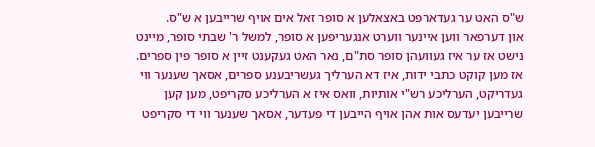ש"ס האט ער געדארפט באצאלען א סופר זאל אים אויף שרייבען א ש"ס.
און דערפאר ווען איינער ווערט אנגעריפען א סופר, למשל ר' שבתי סופר, מיינט נישט אז ער איז געוועהן סופר סת"ם, נאר האט געקענט זיין א סופר פין ספרים.
אז מען קוקט כתבי ידות, איז דא הערליך געשריבענע ספרים, אסאך שענער ווי געדריקט, הערליכע רש"י אותיות, וואס איז א הערליכע סקריפט, מען קען שרייבען יעדעס אות אהן אויף הייבען די פעדער, אסאך שענער ווי די סקריפט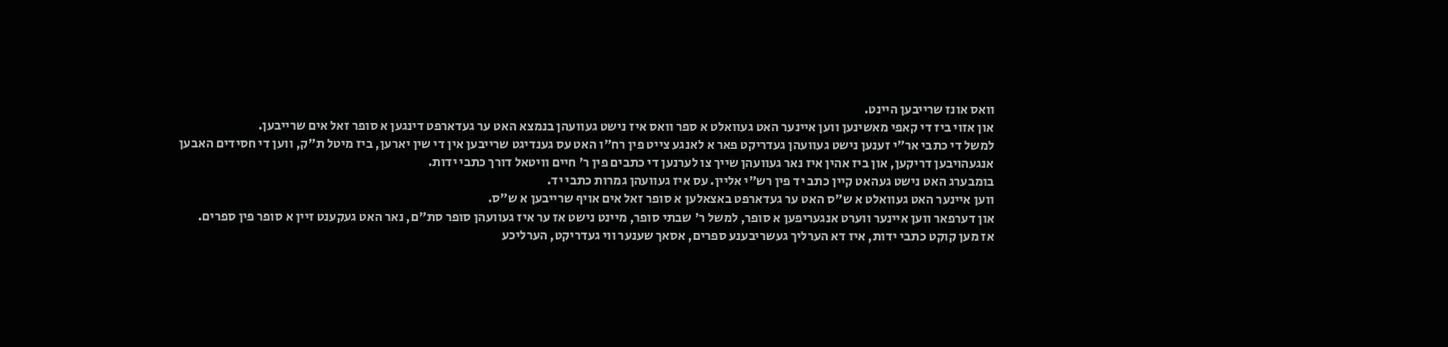וואס אונז שרייבען היינט.
און אזוי ביז די קאפי מאשינען ווען איינער האט געוואלט א ספר וואס איז נישט געוועהן בנמצא האט ער געדארפט דינגען א סופר זאל אים שרייבען.
למשל די כתבי אר"י זענען נישט געוועהן געדריקט פאר א לאנגע צייט פין רח"ו האט עס גענדיגט שרייבען אין די שין יארען, ביז מיטל ת"ק, ווען די חסידים האבען אנגעהויבען דריקען, און ביז אהין איז נאר געוועהן שייך צו לערנען די כתבים פין ר' חיים וויטאל דורך כתבי ידות.
בומבערג האט נישט געהאט קיין כתב יד פין רש"י אליין. עס איז געוועהן גמרות כתבי יד.
ווען איינער האט געוואלט א ש"ס האט ער געדארפט באצאלען א סופר זאל אים אויף שרייבען א ש"ס.
און דערפאר ווען איינער ווערט אנגעריפען א סופר, למשל ר' שבתי סופר, מיינט נישט אז ער איז געוועהן סופר סת"ם, נאר האט געקענט זיין א סופר פין ספרים.
אז מען קוקט כתבי ידות, איז דא הערליך געשריבענע ספרים, אסאך שענער ווי געדריקט, הערליכע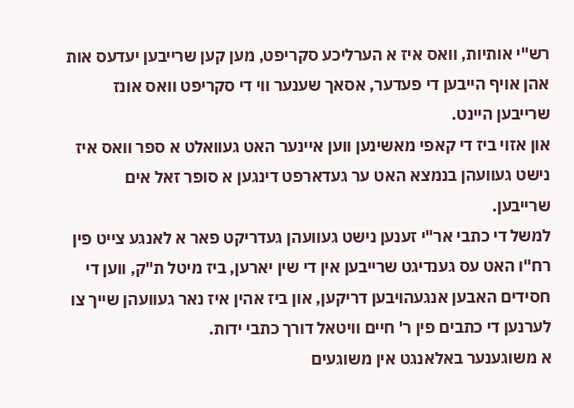רש"י אותיות, וואס איז א הערליכע סקריפט, מען קען שרייבען יעדעס אות אהן אויף הייבען די פעדער, אסאך שענער ווי די סקריפט וואס אונז שרייבען היינט.
און אזוי ביז די קאפי מאשינען ווען איינער האט געוואלט א ספר וואס איז נישט געוועהן בנמצא האט ער געדארפט דינגען א סופר זאל אים שרייבען.
למשל די כתבי אר"י זענען נישט געוועהן געדריקט פאר א לאנגע צייט פין רח"ו האט עס גענדיגט שרייבען אין די שין יארען, ביז מיטל ת"ק, ווען די חסידים האבען אנגעהויבען דריקען, און ביז אהין איז נאר געוועהן שייך צו לערנען די כתבים פין ר' חיים וויטאל דורך כתבי ידות.
א משוגענער באלאנגט אין משוגעים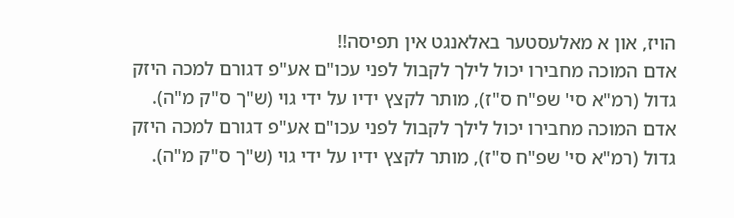הויז, און א מאלעסטער באלאנגט אין תפיסה!!
אדם המוכה מחבירו יכול לילך לקבול לפני עכו"ם אע"פ דגורם למכה היזק גדול (רמ"א סי' שפ"ח ס"ז), מותר לקצץ ידיו על ידי גוי (ש"ך ס"ק מ"ה).
אדם המוכה מחבירו יכול לילך לקבול לפני עכו"ם אע"פ דגורם למכה היזק גדול (רמ"א סי' שפ"ח ס"ז), מותר לקצץ ידיו על ידי גוי (ש"ך ס"ק מ"ה).